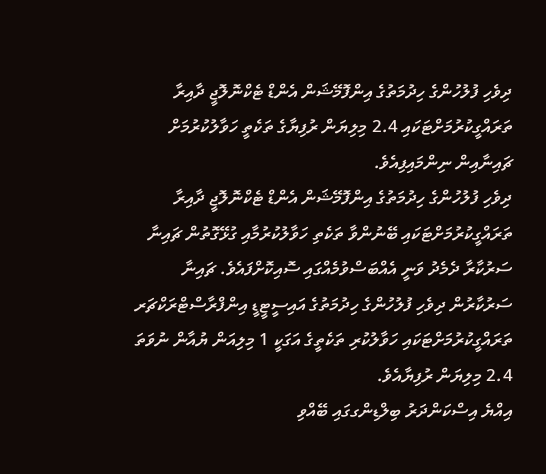ދިވެހި ފުލުހުންގެ ހިދުމަތުގެ އިންފޮމޭޝަން އެންޑް ޓެކްނޮލޮޖީ ދާއިރާ ތަރައްގީކުރުމަށްޓަކައި 2.4 މިލިޔަން ރުފިޔާގެ ތަކެތީ ހަވާލުކުރުމަށް ޗައިނާއިން ނިންމައިފިއެވެ.
ދިވެހި ފުލުހުންގެ ހިދުމަތުގެ އިންފޮމޭޝަން އެންޑް ޓެކްނޮލޮޖީ ދާއިރާ ތަރައްގީކުރުމަށްޓަކައި ބޭނުންވާ ތަކެތި ހަވާލުކުރުމާއި ގުޅޭގޮތުން ޗައިނާ ސަރުކާރާ ދެމެދު ވަނީ އެއްބަސްވުމެއްގައި ސޮއިކޮށްފައެވެ. ޗައިނާ ސަރުކާރުން ދިވެހި ފުލުހުންގެ ހިދުމަތުގެ އައިސީޓީޑީ އިންފްރާސްޓްރަކްޗަރ ތަރައްގީކުރުމަށްޓަކައި ހަވާލުކުރި ތަކެތީގެ އަގަކީ 1 މިލިއަން ޔުއާން ނުވަތަ 2.4 މިލިޔަން ރުފިޔާއެވެ.
އިއްޔެ އިސްކަންދަރު ބިލްޑިންގގައި ބޭއްވި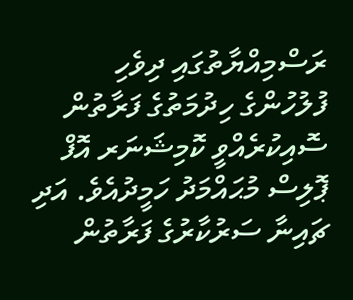ރަސްމިއްޔާތުގައި ދިވެހި ފުލުހުންގެ ހިދުމަތުގެ ފަރާތުން ސޮއިކުރެއްވީ ކޮމިޝަނަރ އޮފް ޕޮލިސް މުޙައްމަދު ހަމީދުއެވެ. އަދި ޗައިނާ ސަރުކާރުގެ ފަރާތުން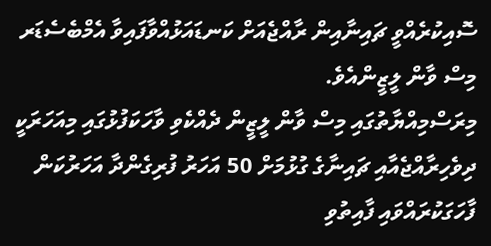ސޮއިކުރެއްވީ ޗައިނާއިން ރާއްޖެއަށް ކަނޑައަޅުއްވާފައިވާ އެމްބެސެޑަރ މިސް ވާން ލީޒީންއެވެ.
މިރަސްމިއްޔާތުގައި މިސް ވާން ލީޒީން ދެއްކެވި ވާހަކަފުޅުގައި މިއަހަރަކީ ދިވެހިރާއްޖެއާއި ޗައިނާގެ ގުޅުމަށް 50 އަހަރު ފުރިގެންދާ އަހަރުކަން ފާހަގަކުރައްވައި ފާއިތުވި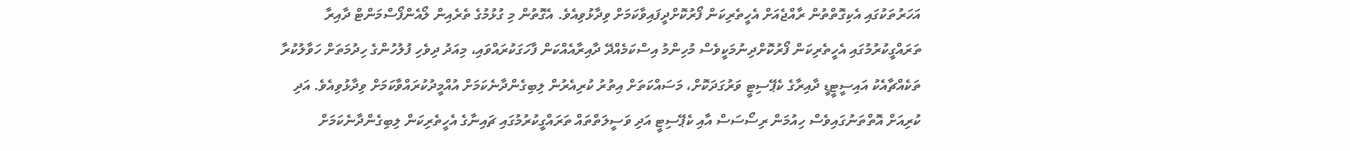އަހަރުތަކުގައި އެކިގޮތްތުން ރާއްޖެއަށް އެހީތެރިކަން ފޯރުކޮށްދީފައިވާކަމަށް ވިދާޅުވިއެވެ. އެގޮތުން މި ގުޅުމުގެ ތެރެއިން ލޯއެންފޯސްމަންޓް ދާއިރާ ތަރައްގީކުރުމުގައި އެހީތެރިކަން ފޯރުކޮށްދިނުމަކީވެސް މުހިންމު އިސްކަމެއްދޭ ދާއިރާއެއްކަން ފާހަގަކުރައްވައި، މިއަދު ދިވެހި ފުލުހުންގެ ހިދުމަތަށް ހަވާލުކުރާ ތަކެއްޗާއެކު އައިސީޓީޑީ ދާއިރާގެ ކެޕޭސިޓީ ވަރުގަދަކޮށް، މަސައްކަތަށް އިތުރު ކުރިއެރުން ލިބިގެންދާނެކަމަށް އުއްމީދުކުރައްވާކަމަށް ވިދާޅުވިއެވެ. އަދި ކުރިއަށް އޮތްތަނުގައިވެސް ހިއުމަން ރިސޯސަސް އާއި ކެޕޭސިޓީ އަދި ވަސީލަތްތައް ތަރައްގީކުރުމުގައި ޗައިނާގެ އެހީތެރިކަން ލިބިގެންދާނެކަމަށް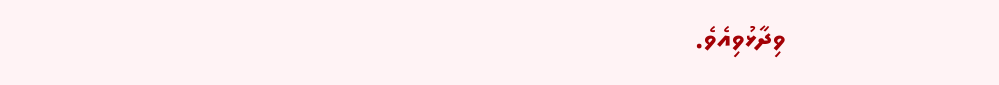ވިދާޅުވިއެވެ.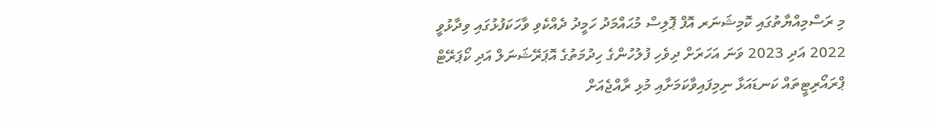މި ރަސްމިއްޔާތުގައި ކޮމިޝަނަރ އޮފް ޕޮލިސް މުޙައްމަދު ހަމީދު ދެއްކެވި ވާހަކަފުޅުގައި ވިދާޅުވީ 2022 އަދި 2023 ވަނަ އަހަރަށް ދިވެހި ފުލުހުންގެ ހިދުމަތުގެ އޮޕަރޭޝަނަލް އަދި ކޯޕަރޭޓް ޕްރައޯރިޓީތައް ކަނޑައަޅާ ނިމިފައިވާކަމަށާއި މުޅި ރާއްޖެއަށް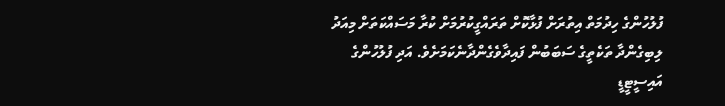ފުލުހުންގެ ހިދުމަތް އިތުރަށް ފުޅާކޮށް ތަރައްގީކުރުމަށް ކުރާ މަސައްކަތަށް މިއަދު ލިބިގެންދާ ތަކެތީގެ ސަބަބުން ފައިދާވެގެންދާނެކަމަށެވެ. އަދި ފުލުހުންގެ އައިސީޓީޑީ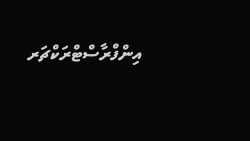އިންފްރާސްޓްރަކްޗަރ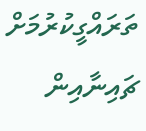ތަރައްގީކުރުމަށް ޗައިނާއިން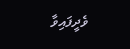ވެދީފައިވާ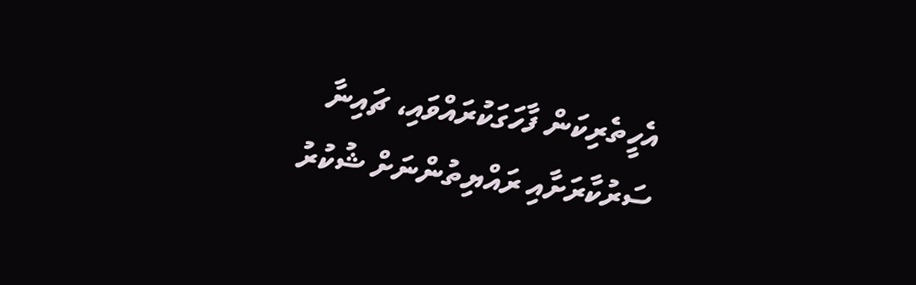އެހީތެރިކަން ފާހަގަކުރައްވައި، ޗައިނާ ސަރުކާރަށާއި ރައްޔިތުންނަށް ޝުކުރު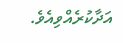އަދާކުރެއްވިއެވެ.